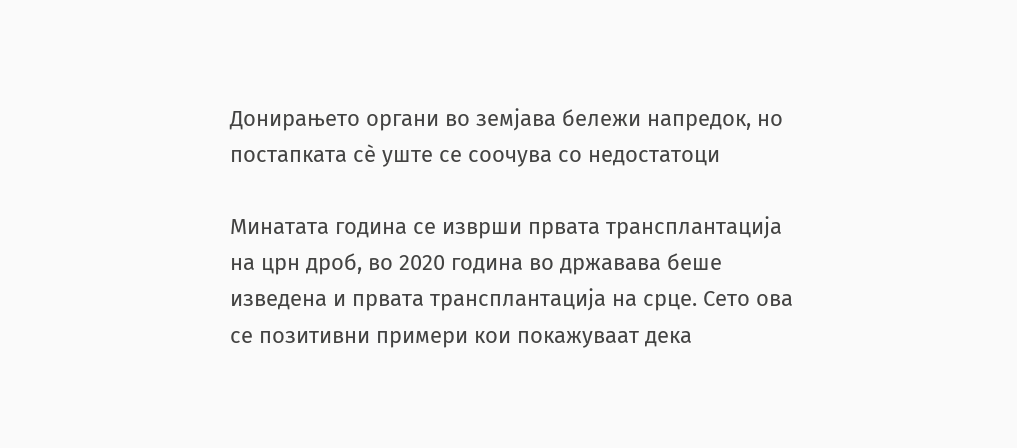Донирањето органи во земјава бележи напредок, но постапката сè уште се соочува со недостатоци

Минатата година се изврши првата трансплантација на црн дроб, во 2020 година во државава беше изведена и првата трансплантација на срце. Сето ова се позитивни примери кои покажуваат дека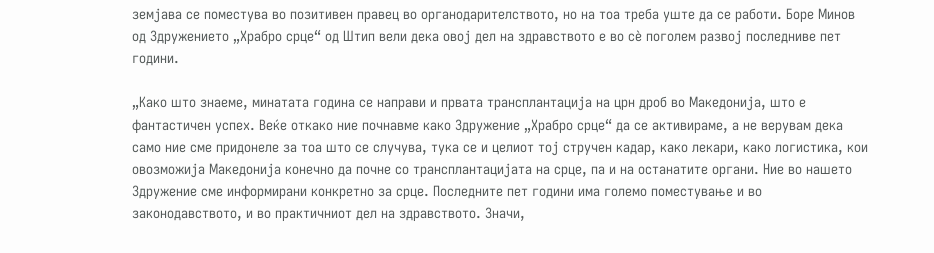земјава се поместува во позитивен правец во органодарителството, но на тоа треба уште да се работи. Боре Минов од Здружението „Храбро срце“ од Штип вели дека овој дел на здравството е во сѐ поголем развој последниве пет години.

„Како што знаеме, минатата година се направи и првата трансплантација на црн дроб во Македонија, што е фантастичен успех. Веќе откако ние почнавме како Здружение „Храбро срце“ да се активираме, а не верувам дека само ние сме придонеле за тоа што се случува, тука се и целиот тој стручен кадар, како лекари, како логистика, кои овозможија Македонија конечно да почне со трансплантацијата на срце, па и на останатите органи. Ние во нашето Здружение сме информирани конкретно за срце. Последните пет години има големо поместување и во законодавството, и во практичниот дел на здравството. Значи,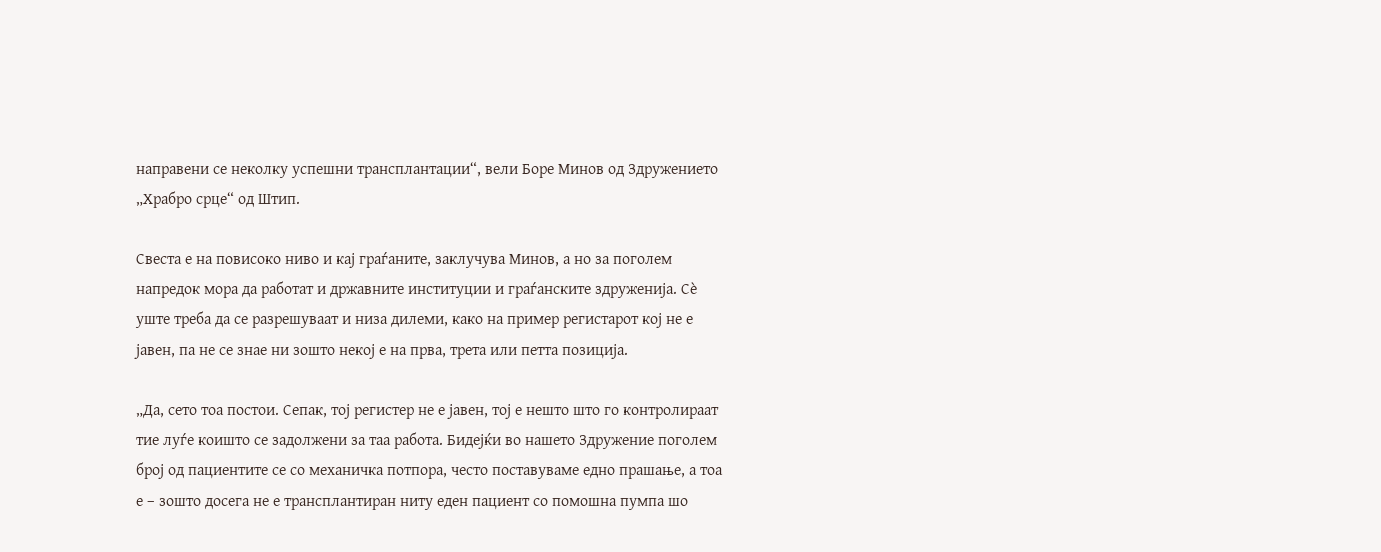направени се неколку успешни трансплантации“, вели Боре Минов од Здружението „Храбро срце“ од Штип.

Свеста е на повисоко ниво и кај граѓаните, заклучува Минов, а но за поголем напредок мора да работат и државните институции и граѓанските здруженија. Сѐ уште треба да се разрешуваат и низа дилеми, како на пример регистарот кој не е јавен, па не се знае ни зошто некој е на прва, трета или петта позиција.

„Да, сето тоа постои. Сепак, тој регистер не е јавен, тој е нешто што го контролираат тие луѓе коишто се задолжени за таа работа. Бидејќи во нашето Здружение поголем број од пациентите се со механичка потпора, често поставуваме едно прашање, а тоа е – зошто досега не е трансплантиран ниту еден пациент со помошна пумпа шо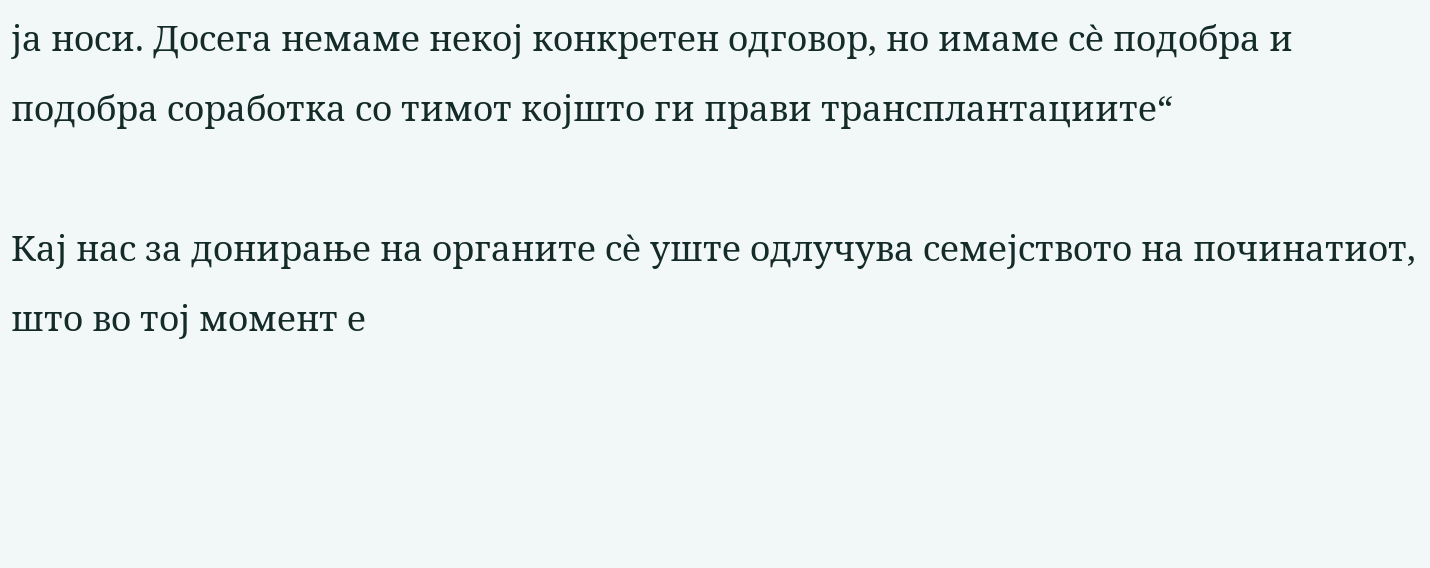ја носи. Досега немаме некој конкретен одговор, но имаме сѐ подобра и подобра соработка со тимот којшто ги прави трансплантациите“

Кај нас за донирање на органите сѐ уште одлучува семејството на починатиот, што во тој момент е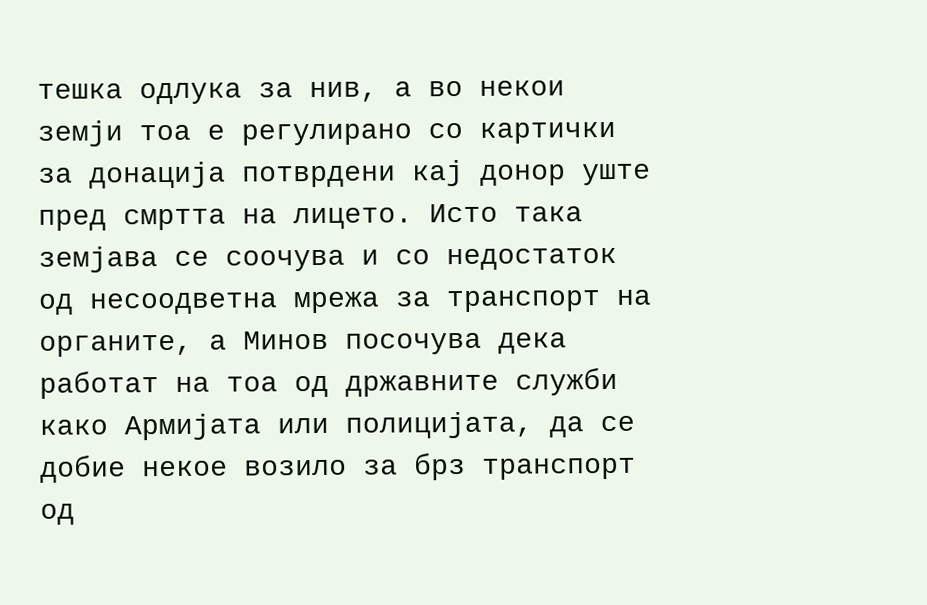тешка одлука за нив, а во некои земји тоа е регулирано со картички за донација потврдени кај донор уште пред смртта на лицето. Исто така земјава се соочува и со недостаток од несоодветна мрежа за транспорт на органите, а Минов посочува дека работат на тоа од државните служби како Армијата или полицијата, да се добие некое возило за брз транспорт од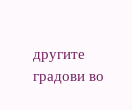другите градови во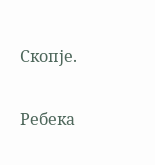Скопје.

Ребека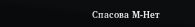Спасова М-Нет